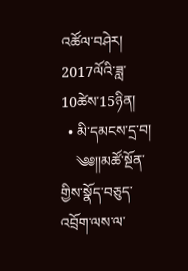འཚོལ་བཤེར།
2017ལོའི་ཟླ་10ཚེས་15ཉིན།
  • མི་དམངས་དྲ་བ།
    ༄༅།།མཚོ་སྔོན་གྱིས་སྣོད་བཅུད་འབྲོག་ལས་ལ་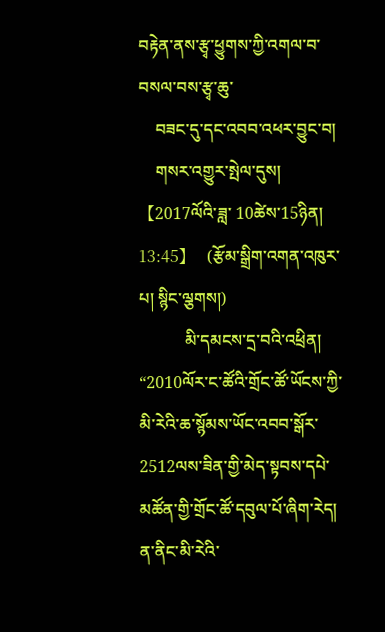བརྟེན་ནས་རྩྭ་ཕྱུགས་ཀྱི་འགལ་བ་བསལ་བས་རྩྭ་ཆུ་
    བཟང་དུ་དང་འབབ་འཕར་བྱུང་བ།
    གསར་འགྱུར་སྤེལ་དུས།  【2017ལོའི་ཟླ་ 10ཚེས་15ཉིན། 13:45】   (རྩོམ་སྒྲིག་འགན་འཁུར་པ། སྙིང་ལྕགས།)
           མི་དམངས་དྲ་བའི་འཕྲིན། “2010ལོར་ང་ཚོའི་གྲོང་ཚོ་ཡོངས་ཀྱི་མི་རེའི་ཆ་སྙོམས་ཡོང་འབབ་སྒོར་2512ལས་ཟིན་གྱི་མེད་སྟབས་དཔེ་མཚོན་གྱི་གྲོང་ཚོ་དབུལ་པོ་ཞིག་རེད། ན་ནིང་མི་རེའི་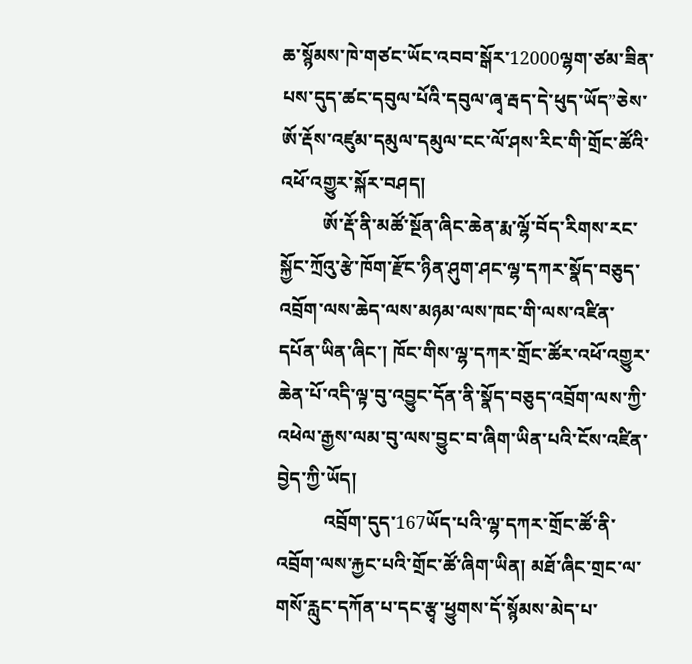ཆ་སྙོམས་ཁེ་གཙང་ཡོང་འབབ་སྒོར་12000ལྷག་ཙམ་ཟིན་པས་དུད་ཚང་དབུལ་པོའི་དབུལ་ཞྭ་རྦད་དེ་ཕུད་ཡོད”ཅེས་ཨོ་རྡོས་འཛུམ་དམུལ་དམུལ་ངང་ལོ་ཤས་རིང་གི་གྲོང་ཚོའི་འཕོ་འགྱུར་སྐོར་བཤད།
         ཨོ་རྡོ་ནི་མཚོ་སྔོན་ཞིང་ཆེན་རྨ་ལྷོ་བོད་རིགས་རང་སྐྱོང་ཀྲོའུ་རྩེ་ཁོག་རྫོང་ཉིན་ཤུག་ཤང་ལྷ་དཀར་སྣོད་བཅུད་འབྲོག་ལས་ཆེད་ལས་མཉམ་ལས་ཁང་གི་ལས་འཛིན་དཔོན་ཡིན་ཞིང་། ཁོང་གིས་ལྷ་དཀར་གྲོང་ཚོར་འཕོ་འགྱུར་ཆེན་པོ་འདི་ལྟ་བུ་འབྱུང་དོན་ནི་སྣོད་བཅུད་འབྲོག་ལས་ཀྱི་འཕེལ་རྒྱས་ལམ་བུ་ལས་བྱུང་བ་ཞིག་ཡིན་པའི་ངོས་འཛིན་བྱེད་ཀྱི་ཡོད།
          འབྲོག་དུད་167ཡོད་པའི་ལྷ་དཀར་གྲོང་ཚོ་ནི་འབྲོག་ལས་རྐྱང་པའི་གྲོང་ཚོ་ཞིག་ཡིན། མཐོ་ཞིང་གྲང་ལ་གསོ་རླུང་དཀོན་པ་དང་རྩྭ་ཕྱུགས་དོ་སྙོམས་མེད་པ་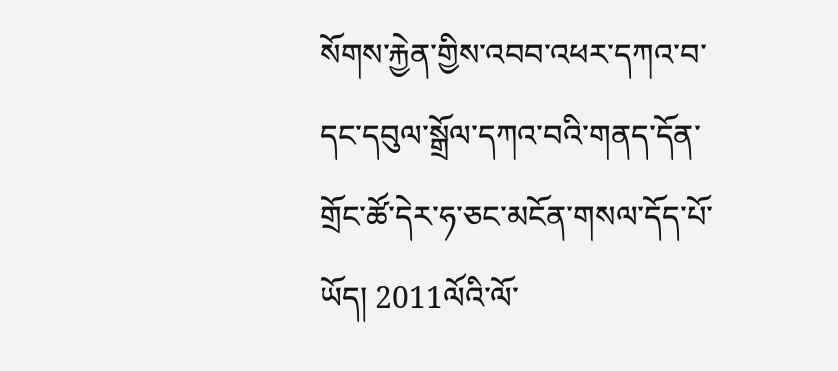སོགས་རྐྱེན་གྱིས་འབབ་འཕར་དཀའ་བ་དང་དབུལ་སྒྲོལ་དཀའ་བའི་གནད་དོན་གྲོང་ཚོ་དེར་ཧ་ཅང་མངོན་གསལ་དོད་པོ་ཡོད། 2011ལོའི་ལོ་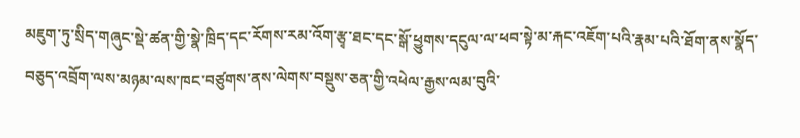མཇུག་ཏུ་སྲིད་གཞུང་སྡེ་ཚན་གྱི་སྣེ་ཁྲིད་དང་རོགས་རམ་འོག་རྩྭ་ཐང་དང་སྒོ་ཕྱུགས་དངུལ་ལ་ཕབ་སྟེ་མ་རྐང་འཇོག་པའི་རྣམ་པའི་ཐོག་ནས་སྣོད་བཅུད་འབྲོག་ལས་མཉམ་ལས་ཁང་བཙུགས་ནས་ལེགས་བསྡུས་ཅན་གྱི་འཕེལ་རྒྱས་ལམ་བུའི་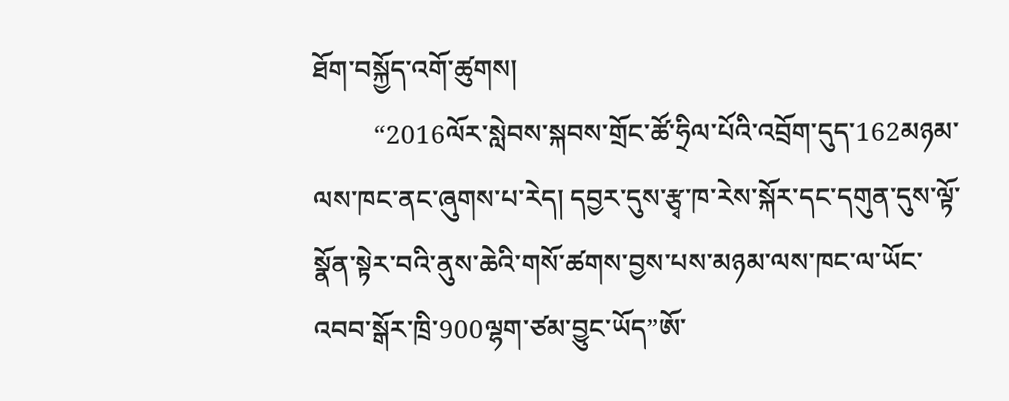ཐོག་བསྐྱོད་འགོ་ཚུགས།
         “2016ལོར་སླེབས་སྐབས་གྲོང་ཚོ་ཧྲིལ་པོའི་འབྲོག་དུད་162མཉམ་ལས་ཁང་ནང་ཞུགས་པ་རེད། དབྱར་དུས་རྩྭ་ཁ་རེས་སྐོར་དང་དགུན་དུས་ལྟོ་སྣོན་སྟེར་བའི་ནུས་ཆེའི་གསོ་ཚགས་བྱས་པས་མཉམ་ལས་ཁང་ལ་ཡོང་འབབ་སྒོར་ཁྲི་900ལྷག་ཙམ་བྱུང་ཡོད”ཨོ་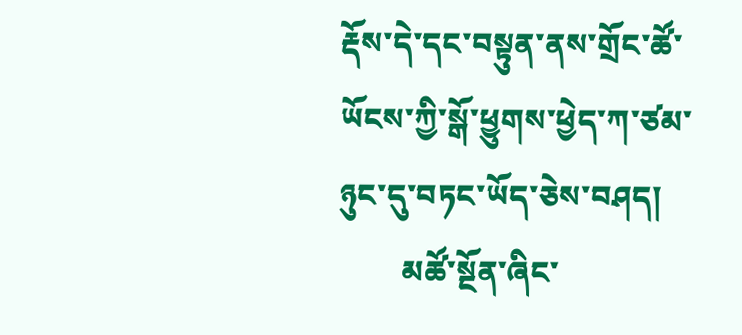རྡོས་དེ་དང་བསྟུན་ནས་གྲོང་ཚོ་ཡོངས་ཀྱི་སྒོ་ཕྱུགས་ཕྱེད་ཀ་ཙམ་ཉུང་དུ་བཏང་ཡོད་ཅེས་བཤད།
        མཚོ་སྔོན་ཞིང་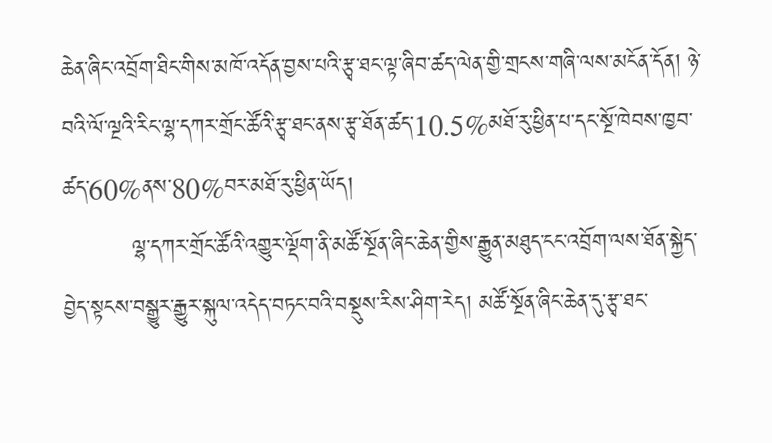ཆེན་ཞིང་འབྲོག་ཐིང་གིས་མཁོ་འདོན་བྱས་པའི་རྩྭ་ཐང་ལྟ་ཞིབ་ཚད་ལེན་གྱི་གྲངས་གཞི་ལས་མངོན་དོན། ཉེ་བའི་ལོ་ལྔའི་རིང་ལྷ་དཀར་གྲོང་ཚོའི་རྩྭ་ཐང་ནས་རྩྭ་ཐོན་ཚད་10.5%མཐོ་རུ་ཕྱིན་པ་དང་སྔོ་ཁེབས་ཁྱབ་ཚད་60%ནས་80%བར་མཐོ་རུ་ཕྱིན་ཡོད།
         ལྷ་དཀར་གྲོང་ཚོའི་འགྱུར་ལྡོག་ནི་མཚོ་སྔོན་ཞིང་ཆེན་གྱིས་རྒྱུན་མཐུད་ངང་འབྲོག་ལས་ཐོན་སྐྱེད་བྱེད་སྟངས་བསྒྱུར་རྒྱུར་སྐུལ་འདེད་བཏང་བའི་བསྡུས་རིས་ཤིག་རེད། མཚོ་སྔོན་ཞིང་ཆེན་དུ་རྩྭ་ཐང་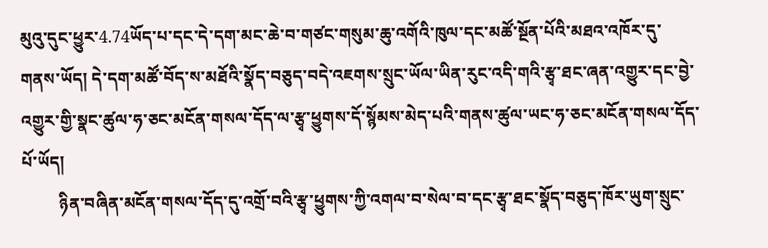མུའུ་དུང་ཕྱུར་4.74ཡོད་པ་དང་དེ་དག་མང་ཆེ་བ་གཙང་གསུམ་ཆུ་འགོའི་ཁུལ་དང་མཚོ་སྔོན་པོའི་མཐའ་འཁོར་དུ་གནས་ཡོད། དེ་དག་མཚོ་བོད་ས་མཐོའི་སྣོད་བཅུད་བདེ་འཇགས་སྲུང་ཡོལ་ཡིན་རུང་འདི་གའི་རྩྭ་ཐང་ཞན་འགྱུར་དང་བྱེ་འགྱུར་གྱི་སྣང་ཚུལ་ཧ་ཅང་མངོན་གསལ་དོད་ལ་རྩྭ་ཕྱུགས་དོ་སྙོམས་མེད་པའི་གནས་ཚུལ་ཡང་ཧ་ཅང་མངོན་གསལ་དོད་པོ་ཡོད།
         ཉིན་བཞིན་མངོན་གསལ་དོད་དུ་འགྲོ་བའི་རྩྭ་ཕྱུགས་ཀྱི་འགལ་བ་སེལ་བ་དང་རྩྭ་ཐང་སྣོད་བཅུད་ཁོར་ཡུག་སྲུང་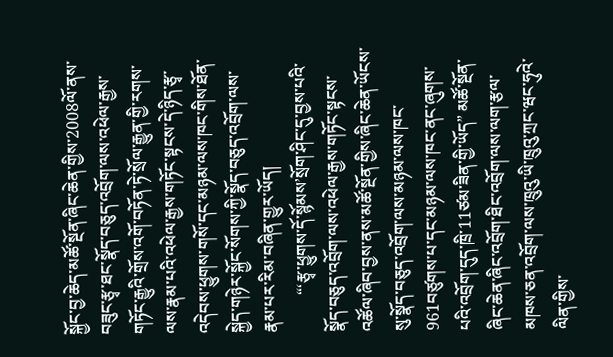སྐྱོང་བྱ་ཆེད་མཚོ་སྔོན་ཞིང་ཆེན་གྱིས་2008ལོ་ནས་བཟུང་རྩྭ་ཐང་སྣོད་བཅུད་འབྲོག་ལས་འཕེལ་རྒྱས་གཏོང་རྒྱུའི་གྲོས་འགོ་བཏོན་ཏེ་སྲོལ་རྒྱུན་གྱི་རགས་ལས་རྣམ་པའི་འཕེལ་རྒྱས་གཏོང་སྟངས་དེ་ཉིད་རྩྭ་འདེབས་ཕྱུགས་གསོ་དང་མཉམ་ལས་ཁང་གིས་ཐོན་སྐྱེད་གཉེར་སྐྱོང་སོགས་ཀྱི་སྣོད་བཅུད་འབྲོག་ལས་རྣམ་པར་རིམ་བཞིན་གྱུར་ཡོད།
         “‘རྩྭ་ཕྱུགས་དོ་སྙོམས’སྲོག་ཤིང་དུ་བྱས་པའི་སྣོད་བཅུད་འབྲོག་ལས་འཕེལ་རྒྱས་གཏོང་སྟངས་འཚོལ་ཞིབ་བྱས་ནས་མཚོ་སྔོན་གྱིས་ཞིང་ཆེན་ཡོངས་སུ་སྣོད་བཅུད་འབྲོག་ལས་མཉམ་ལས་ཁང་961བཙུགས་པ་དང་མཉམ་ལས་ཁང་ནང་ཞུགས་པའི་འབྲོག་དུད་ཁྲི་11ཙམ་ཟིན་གྱི་ཡོད” མཚོ་སྔོན་ཞིང་ཆེན་ཞིང་འབྲོག་ཐིང་འབྲོག་ལས་ལག་རྩལ་མཁས་ཅན་འབྲོག་ལས་ཁྲུའུ་ཡི་ཁྲུའུ་ཀྲང་ཝང་ཧུའེ་ལིན་གྱིས་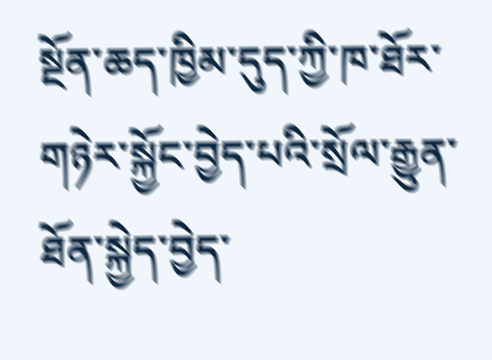སྔོན་ཆད་ཁྱིམ་དུད་ཀྱི་ཁ་ཐོར་གཉེར་སྐྱོང་བྱེད་པའི་སྲོལ་རྒྱུན་ཐོན་སྐྱེད་བྱེད་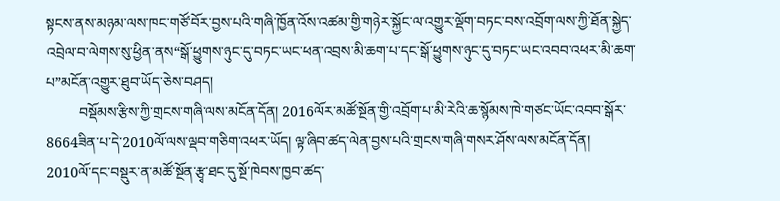སྟངས་ནས་མཉམ་ལས་ཁང་གཙོ་བོར་བྱས་པའི་གཞི་ཁྱོན་འོས་འཚམ་གྱི་གཉེར་སྐྱོང་ལ་འགྱུར་ལྡོག་བཏང་བས་འབྲོག་ལས་ཀྱི་ཐོན་སྐྱེད་འབྲེལ་བ་ལེགས་སུ་ཕྱིན་ནས“སྒོ་ཕྱུགས་ཉུང་དུ་བཏང་ཡང་ཕན་འབྲས་མི་ཆག་པ་དང་སྒོ་ཕྱུགས་ཉུང་དུ་བཏང་ཡང་འབབ་འཕར་མི་ཆག་པ”མངོན་འགྱུར་ཐུབ་ཡོད་ཅེས་བཤད།
         བསྡོམས་རྩིས་ཀྱི་གྲངས་གཞི་ལས་མངོན་དོན། 2016ལོར་མཚོ་སྔོན་གྱི་འབྲོག་པ་མི་རེའི་ཆ་སྙོམས་ཁེ་གཙང་ཡོང་འབབ་སྒོར་8664ཟིན་པ་དེ་2010ལོ་ལས་ལྡབ་གཅིག་འཕར་ཡོད། ལྟ་ཞིབ་ཚད་ལེན་བྱས་པའི་གྲངས་གཞི་གསར་ཤོས་ལས་མངོན་དོན། 2010ལོ་དང་བསྡུར་ན་མཚོ་སྔོན་རྩྭ་ཐང་དུ་སྔོ་ཁེབས་ཁྱབ་ཚད་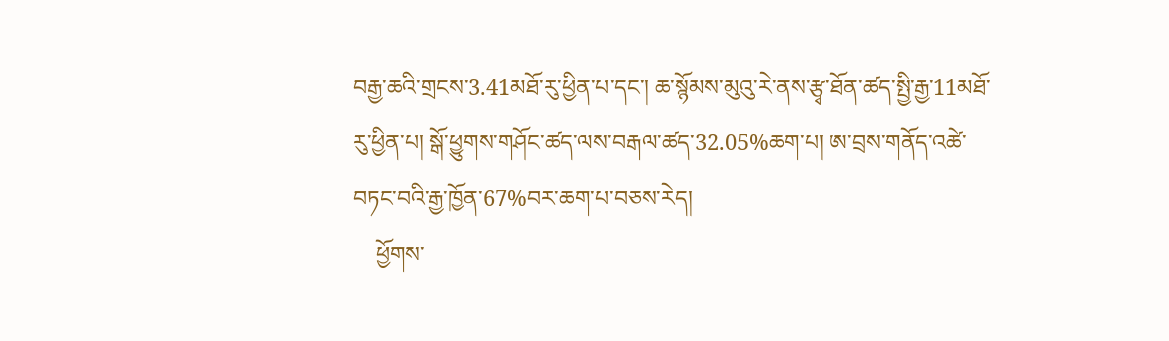བརྒྱ་ཆའི་གྲངས་3.41མཐོ་རུ་ཕྱིན་པ་དང་། ཆ་སྙོམས་མུའུ་རེ་ནས་རྩྭ་ཐོན་ཚད་སྤྱི་རྒྱ་11མཐོ་རུ་ཕྱིན་པ། སྒོ་ཕྱུགས་གཤོང་ཚད་ལས་བརྒལ་ཚད་32.05%ཆག་པ། ཨ་བྲས་གནོད་འཚེ་བཏང་བའི་རྒྱ་ཁྱོན་67%བར་ཆག་པ་བཅས་རེད།
    ཕྱོགས་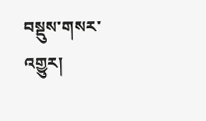བསྡུས་གསར་འགྱུར།